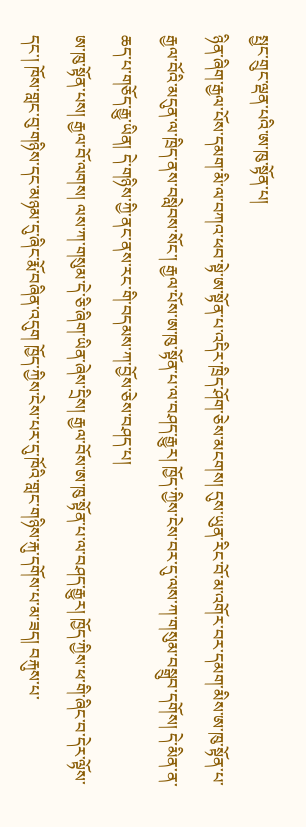སྤྱང་གྲུང་ལྡན་པའི་ཨ་ཁུ་སྟོན་པ།
ཉིན་ཞིག་རྒྱལ་པོས་དམག་མི་ལ་བཀའ་ཕབ་སྟེ་ཨ་སྟོན་པ་འདིར་ཁྲིད་ཤོག་ཅེས་མངགས། དུས་ཡུན་རིང་བོ་མ་འགོར་བར་དམག་མིས་ཨ་ཁུ་སྟོན་པ་རྒྱལ་བོའི་མདུན་ལ་ཁྲིད་ནས་བསླེབས་སོང་། རྒྱལ་པོས་ཨ་ཁུ་སྟོན་པ་ལ་བཤད་རྒྱུར། ཁྱོད་ཀྱིས་ངེས་བར་དུ་ལས་ཀ་གསུམ་བསྒྲུབ་དགོས། དེ་མིན་ན་ཆད་པ་གཅོད་རྒྱུ་ཡིན། དེ་གཉིས་ཀྱི་ནང་ནས་རང་གི་བདམས་ཀ་བྱོས་ཅེས་བཤད་པ།
ཨ་ཁུ་སྟོན་པས། རྒྱལ་བོ་ལགས། ལས་ཀ་གསུམ་དེ་ཅི་ཞིག་ཡིན་ཞེས་དྲིས། རྒྱལ་བོས་ཨ་ཁུ་སྟོན་པ་ལ་བཤད་རྒྱུར། ཁྱོད་ཀྱིས་ཕ་གི་ཞིང་བ་དེར་ལྟོས་དང་། ཁོས་གླང་བུ་གཉིས་དང་མཉམ་དུ་ཞིང་རྨོ་བཞིན་འདུག ཁྱོད་ཀྱིས་ངེས་པར་དུ་ཁོའི་གླང་གཉིས་རྐུ་དགོས་པ་མ་ཟད། བརྐུས་པ་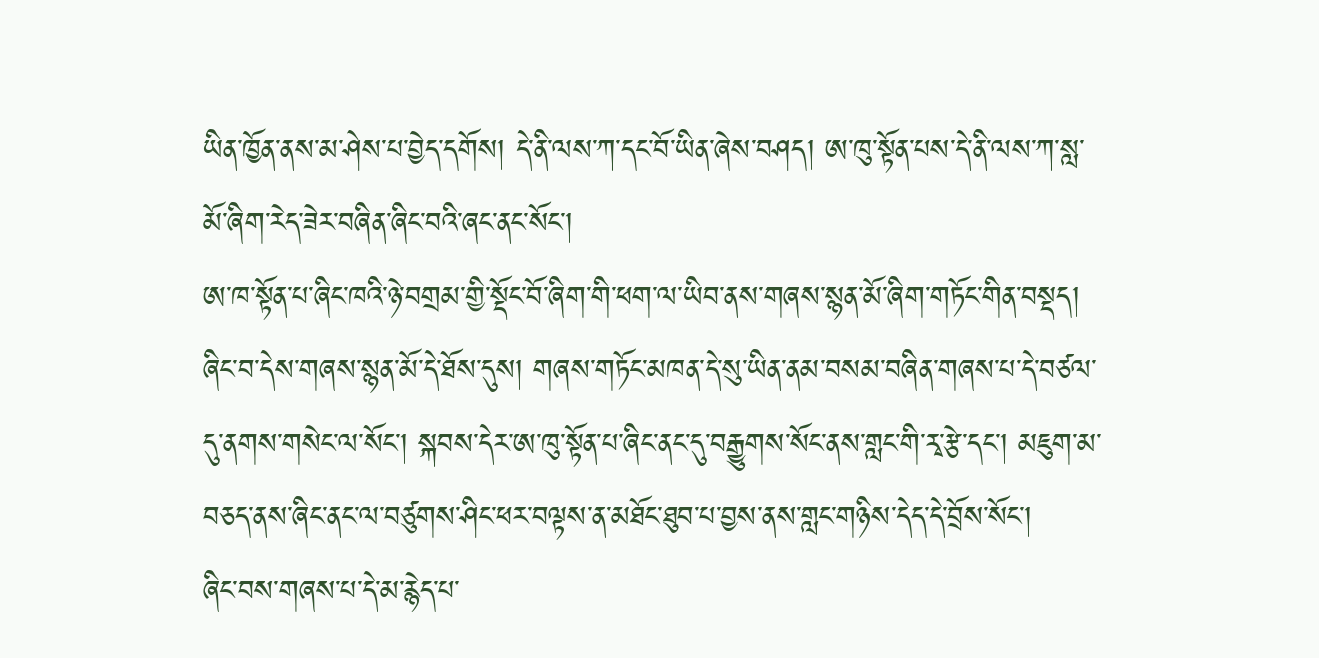ཡིན་ཁྱོན་ནས་མ་ཤེས་པ་བྱེད་དགོས། དེ་ནི་ལས་ཀ་དང་བོ་ཡིན་ཞེས་བཤད། ཨ་ཁུ་སྟོན་པས་དེ་ནི་ལས་ཀ་སླ་མོ་ཞིག་རེད་ཟེར་བཞིན་ཞིང་བའི་ཞང་ནང་སོང་།
ཨ་ཁ་སྟོན་པ་ཞིང་ཁའི་ཉེ་བགྲམ་གྱི་སྡོང་བོ་ཞིག་གི་ཕག་ལ་ཡིབ་ནས་གཞས་སྙན་མོ་ཞིག་གཏོང་གིན་བསྡད། ཞིང་བ་དེས་གཞས་སྙན་མོ་དེ་ཐོས་དུས། གཞས་གཏོང་མཁན་དེ་སུ་ཡིན་ནམ་བསམ་བཞིན་གཞས་པ་དེ་བཙལ་དུ་ནགས་གསེང་ལ་སོང་། སྐབས་དེར་ཨ་ཁུ་སྟོན་པ་ཞིང་ནང་དུ་བརྒྱུགས་སོང་ནས་གླང་གི་རྭ་རྩེ་དང་། མཇུག་མ་བཅད་ནས་ཞིང་ནང་ལ་བཙུགས་ཤིང་ཕར་བལྟས་ན་མཐོང་ཐུབ་པ་བྱས་ནས་གླང་གཉིས་དེད་དེ་བྲོས་སོང་།
ཞིང་བས་གཞས་པ་དེ་མ་རྙེད་པ་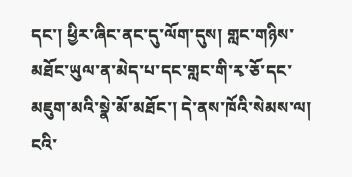དང་། ཕྱིར་ཞིང་ནང་དུ་ལོག་དུས། གླང་གཉིས་མཐོང་ཡུལ་ན་མེད་པ་དང་གླང་གི་རྭ་ཅོ་དང་མཇུག་མའི་སྣེ་མོ་མཐོང་། དེ་ནས་ཁོའི་སེམས་ལ། ངའི་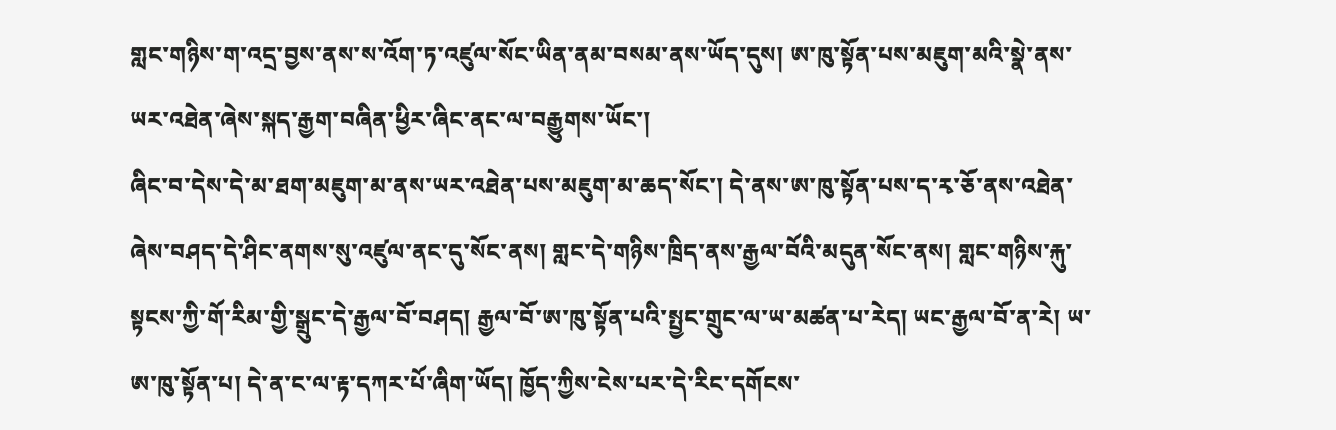གླང་གཉིས་ག་འདྲ་བྱས་ནས་ས་འོག་ཏ་འཛུལ་སོང་ཡིན་ནམ་བསམ་ནས་ཡོད་དུས། ཨ་ཁུ་སྟོན་པས་མཇུག་མའི་སྣེ་ནས་ཡར་འཐེན་ཞེས་སྐད་རྒྱག་བཞིན་ཕྱིར་ཞིང་ནང་ལ་བརྒྱུགས་ཡོང་།
ཞིང་བ་དེས་དེ་མ་ཐག་མཇུག་མ་ནས་ཡར་འཐེན་པས་མཇུག་མ་ཆད་སོང་། དེ་ནས་ཨ་ཁུ་སྟོན་པས་ད་རྭ་ཅོ་ནས་འཐེན་ཞེས་བཤད་དེ་ཤིང་ནགས་སུ་འཛུལ་ནང་དུ་སོང་ནས། གླང་དེ་གཉིས་ཁྲིད་ནས་རྒྱལ་བོའི་མདུན་སོང་ནས། གླང་གཉིས་རྐུ་སྟངས་ཀྱི་གོ་རིམ་གྱི་སྒྲུང་དེ་རྒྱལ་བོ་བཤད། རྒྱལ་བོ་ཨ་ཁུ་སྟོན་པའི་སྤྱང་གྲུང་ལ་ཡ་མཚན་པ་རེད། ཡང་རྒྱལ་བོ་ན་རེ། ཡ་ཨ་ཁུ་སྟོན་པ། དེ་ན་ང་ལ་རྟ་དཀར་པོ་ཞིག་ཡོད། ཁྱོད་ཀྱིས་ངེས་པར་དེ་རིང་དགོངས་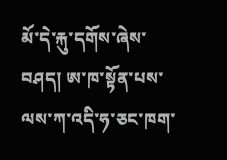མོ་དེ་རྐུ་དགོས་ཞེས་བཤད། ཨ་ཁ་སྟོན་པས་ལས་ཀ་འདི་ཧ་ཅང་ཁག་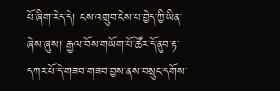པོ་ཞིག་རེད་དེ། ངས་འགྲུབ་ངེས་པ་བྱེད་ཀྱི་ཡིན་ཞེས་ཞུས། རྒྱལ་བོས་གཡོག་པོ་ཚོར་དོ་ནུབ་རྟ་དཀར་པོ་དེ་གཟབ་གཟབ་བྱས་ནས་བསྲུང་དགོས་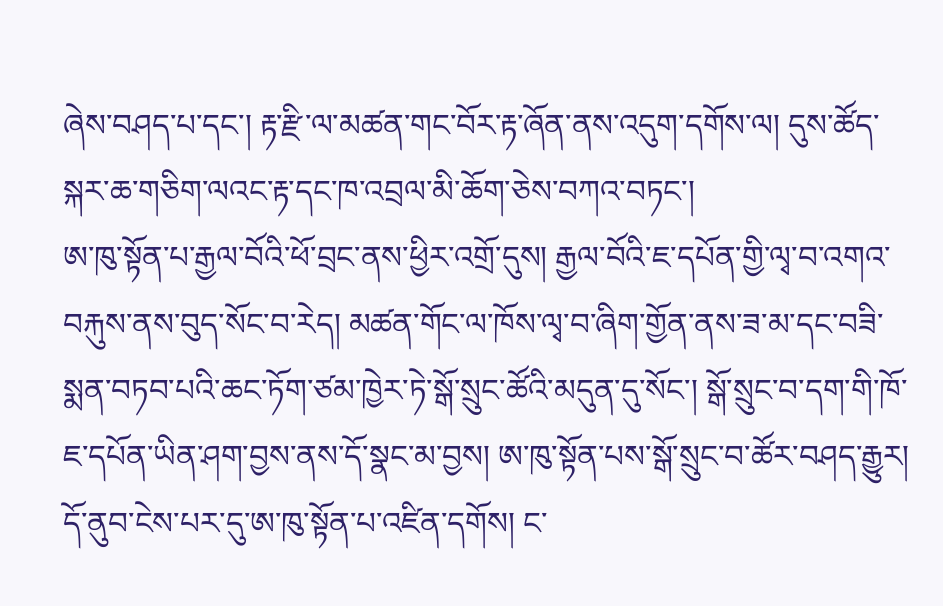ཞེས་བཤད་པ་དང་། རྟ་རྫི་ལ་མཚན་གང་བོར་རྟ་ཞོན་ནས་འདུག་དགོས་ལ། དུས་ཚོད་སྐར་ཆ་གཅིག་ལའང་རྟ་དང་ཁ་འབྲལ་མི་ཆོག་ཅེས་བཀའ་བཏང་།
ཨ་ཁུ་སྟོན་པ་རྒྱལ་བོའི་ཕོ་བྲང་ནས་ཕྱིར་འགྲོ་དུས། རྒྱལ་བོའི་ཇ་དཔོན་གྱི་ལྭ་བ་འགའ་བརྐུས་ནས་བུད་སོང་བ་རེད། མཚན་གོང་ལ་ཁོས་ལྭ་བ་ཞིག་གྱོན་ནས་ཟ་མ་དང་བཟི་སྨན་བཏབ་པའི་ཆང་ཏོག་ཙམ་ཁྱེར་ཏེ་སྒོ་སྲུང་ཚོའི་མདུན་དུ་སོང་། སྒོ་སྲུང་བ་དག་གི་ཁོ་ཇ་དཔོན་ཡིན་ཤག་བྱས་ནས་དོ་སྣང་མ་བྱས། ཨ་ཁུ་སྟོན་པས་སྒོ་སྲུང་བ་ཚོར་བཤད་རྒྱུར། དོ་ནུབ་ངེས་པར་དུ་ཨ་ཁུ་སྟོན་པ་འཛིན་དགོས། ང་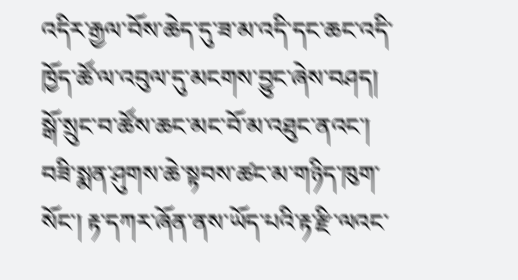འདིར་རྒྱལ་བོས་ཆེད་དུ་ཟ་མ་འདི་དང་ཆང་འདི་ཁྱོད་ཚོ་ལ་འབུལ་དུ་མངགས་བྱུང་ཞེས་བཤད། སྒོ་སྲུང་བ་ཚོས་ཆང་མང་བོ་མ་འཐུང་ནའང་། བཟི་སྨན་ཤུགས་ཆེ་སྟབས་ཚང་མ་གཉིད་ཁུག་སོང་། རྟ་དཀར་ཞོན་ནས་ཡོད་པའི་རྟ་རྫི་ལའང་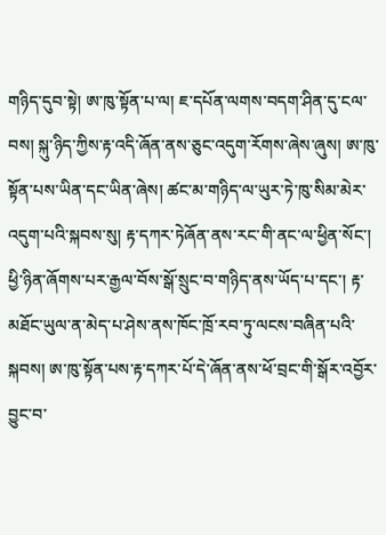གཉིད་དུབ་སྟེ། ཨ་ཁུ་སྟོན་པ་ལ། ཇ་དཔོན་ལགས་བདག་ཤིན་དུ་ངལ་བས། སྐུ་ཉིད་ཀྱིས་རྟ་འདི་ཞོན་ནས་ཅུང་འདུག་རོགས་ཞེས་ཞུས། ཨ་ཁུ་སྟོན་པས་ཡིན་དང་ཡིན་ཞེས། ཚང་མ་གཉིད་ལ་ཡུར་ཏེ་ཁུ་སིམ་མེར་འདུག་པའི་སྐབས་སུ། རྟ་དཀར་ཏེཞོན་ནས་རང་གི་ནང་ལ་ཕྱིན་སོང་།
ཕྱི་ཉིན་ཞོགས་པར་རྒྱལ་བོས་སྒོ་སྲུང་བ་གཉིད་ནས་ཡོད་པ་དང་། རྟ་མཐོང་ཡུལ་ན་མེད་པ་ཤེས་ནས་ཁོང་ཁྲོ་རབ་ཏུ་ལངས་བཞིན་པའི་སྐབས། ཨ་ཁུ་སྟོན་པས་རྟ་དཀར་པོ་དེ་ཞོན་ནས་ཕོ་བྲང་གི་སྒོར་འབྱོར་བྱུང་བ་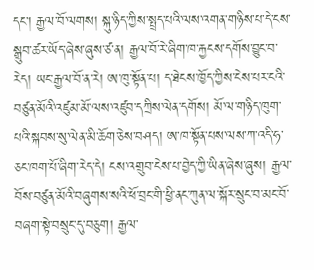དང་། རྒྱལ་བོ་ལགས། སྐུ་ཉིད་ཀྱིས་སྤྲད་པའི་ལས་འགན་གཉིས་པ་དེ་ངས་སྒྲུབ་ཚར་ཡོད་ཞེས་ཞུས་ཙ་ན། རྒྱལ་བོ་རེ་ཞིག་ཁ་རྐྱངས་དགོས་བྱུང་བ་རེད། ཡང་རྒྱལ་བོ་ན་རེ། ཨ་ཁུ་སྟོན་པ། ད་ཐེངས་ཁྱོད་ཀྱིས་ངེས་པར་ངའི་བཙུན་མོའི་འཛུམ་མོ་ལས་འཛུབ་དཀྲིས་ལེན་དགོས། མོ་ལ་གཉིད་ཁུག་པའི་སྐབས་སུ་ལེན་མི་ཆོག་ཅེས་བཤད། ཨ་ཁ་སྟོན་པས་ལས་ཀ་འདི་ཧ་ཅང་ཁག་པོ་ཞིག་རེད་དེ། ངས་འགྲུབ་ངེས་པ་བྱེད་ཀྱི་ཡིན་ཞེས་ཞུས། རྒྱལ་བོས་བཙུན་མོའི་བཞུགས་སའི་ཕོ་བྲང་གི་ཕྱི་ནང་ཀུན་ལ་སྐོར་སྲུང་བ་མང་བོ་བཞག་སྟེ་བསྲུང་དུ་བཅུག། རྒྱལ་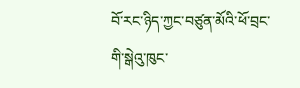བོ་རང་ཉིད་ཀྱང་བཙུན་མོའི་ཕོ་བྲང་གི་སྒེའུ་ཁུང་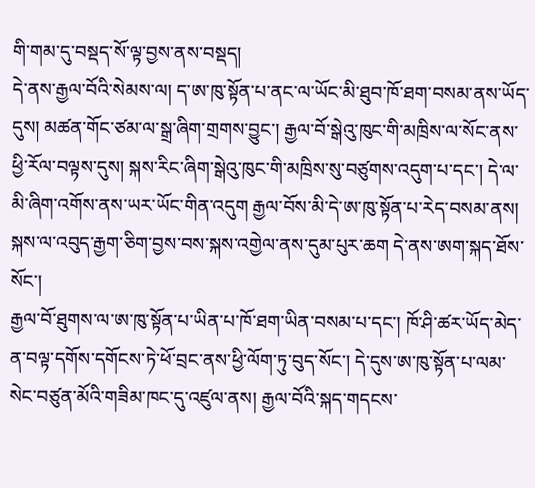གི་གམ་དུ་བསྡད་སོ་ལྟ་བྱས་ནས་བསྡད།
དེ་ནས་རྒྱལ་བོའི་སེམས་ལ། ད་ཨ་ཁུ་སྟོན་པ་ནང་ལ་ཡོང་མི་ཐུབ་ཁོ་ཐག་བསམ་ནས་ཡོད་དུས། མཚན་གོང་ཙམ་ལ་སྒྲ་ཞིག་གྲགས་བྱུང་། རྒྱལ་བོ་སྒེའུ་ཁུང་གི་མཁྲིས་ལ་སོང་ནས་ཕྱི་རོལ་བལྟས་དུས། སྐས་རིང་ཞིག་སྒེའུ་ཁུང་གི་མཁྲིས་སུ་བཙུགས་འདུག་པ་དང་། དེ་ལ་མི་ཞིག་འགོས་ནས་ཡར་ཡོང་གིན་འདུག རྒྱལ་བོས་མི་དེ་ཨ་ཁུ་སྟོན་པ་རེད་བསམ་ནས། སྐས་ལ་འབུད་རྒྱག་ཅིག་བྱས་བས་སྐས་འགྱེལ་ནས་དུམ་པུར་ཆག དེ་ནས་ཨག་སྐད་ཐོས་སོང་།
རྒྱལ་བོ་ཐུགས་ལ་ཨ་ཁུ་སྟོན་པ་ཡིན་པ་ཁོ་ཐག་ཡིན་བསམ་པ་དང་། ཁོ་ཤི་ཚར་ཡོད་མེད་ན་བལྟ་དགོས་དགོངས་ཏེ་ཕོ་བྲང་ནས་ཕྱི་ལོག་ཏུ་བུད་སོང་། དེ་དུས་ཨ་ཁུ་སྟོན་པ་ལམ་སེང་བཙུན་མོའི་གཟིམ་ཁང་དུ་འཛུལ་ནས། རྒྱལ་བོའི་སྐད་གདངས་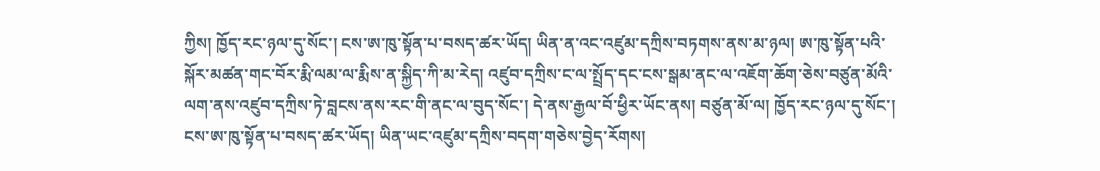ཀྱིས། ཁྱོད་རང་ཉལ་དུ་སོང་། ངས་ཨ་ཁུ་སྟོན་པ་བསད་ཚར་ཡོད། ཡིན་ན་འང་འཛུམ་དཀྲིས་བཏགས་ནས་མ་ཉལ། ཨ་ཁུ་སྟོན་པའི་སྐོར་མཚན་གང་བོར་རྨི་ལམ་ལ་རྨིས་ན་སྐྱིད་ཀི་མ་རེད། འཛུབ་དཀྲིས་ང་ལ་སྤྲོད་དང་ངས་སྒམ་ནང་ལ་འཇོག་ཆོག་ཅེས་བཙུན་མོའི་ལག་ནས་འཛུབ་དཀྲིས་ཏེ་བླངས་ནས་རང་གི་ནང་ལ་བུད་སོང་། དེ་ནས་རྒྱལ་བོ་ཕྱིར་ཡོང་ནས། བཙུན་མོ་ལ། ཁྱོད་རང་ཉལ་དུ་སོང་། ངས་ཨ་ཁུ་སྟོན་པ་བསད་ཚར་ཡོད། ཡིན་ཡང་འཛུམ་དཀྲིས་བདག་གཅེས་བྱེད་རོགས།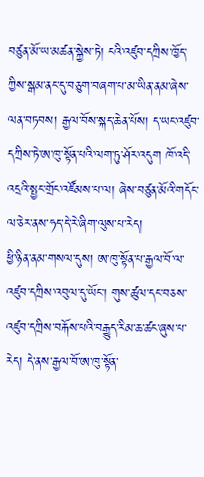བཙུན་མོ་ཡ་མཚན་སྐྱེས་ཏེ། ངའི་འཛུབ་དཀྲིས་ཁྱོད་ཀྱིས་སྒམ་ནང་དུ་བཅུག་བཞག་པ་མ་ཡིན་ནམ་ཞེས་ལན་བཏབས། རྒྱལ་བོས་སྐད་ཆེན་པོས། ད་ཡང་འཛུབ་དཀྲིས་ཏེ་ཨ་ཁུ་སྟོན་པའི་ལག་ཏུ་ཤོར་འདུག ཁོ་འདི་འདྲའི་སྤྱང་གྲོང་འཛོམས་པ་ལ། ཞེས་བཙུན་མོའི་གདོང་ལ་ཅེར་ནས་ཧད་དེ་རེ་ཞིག་ལུས་པ་རེད།
ཕྱི་ཉིན་ནམ་གསལ་དུས། ཨ་ཁུ་སྟོན་པ་རྒྱལ་བོ་ལ་འཛུབ་དཀྲིས་འབུལ་དུ་ཡོང་། གུས་ཚུལ་དང་བཅས་འཛུབ་དཀྲིས་བརྐོས་པའི་བརྒྱུད་རིམ་ཆ་ཚང་ཞུས་པ་རེད། དེ་ནས་རྒྱལ་བོ་ཨ་ཁུ་སྟོན་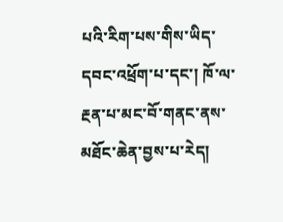པའི་རིག་པས་གིས་ཡིད་དབང་འཕྲོག་པ་དང་། ཁོ་ལ་རྔན་པ་མང་བོ་གནང་ནས་མཐོང་ཆེན་བྱས་པ་རེད།